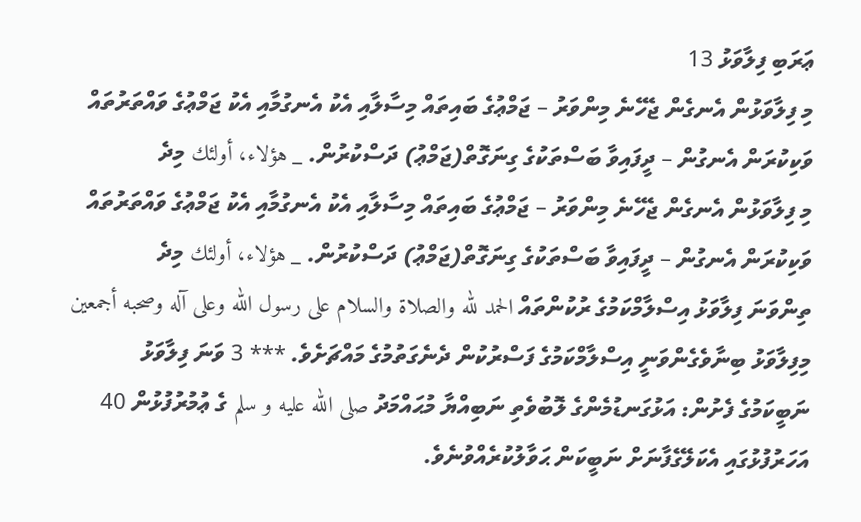ޢަރަބި ފިލާވަޅު 13
މި ފިލާވަޅުން އެނގެން ޖެހޭނެ މިންވަރު – ޖަމްޢުގެ ބައިތައް މިސާލާއި އެކު އެނގުމާއި އެކު ޖަމްޢުގެ ވައްތަރުތައް ވަކިކުރަން އެނގުން – ދީފައިވާ ބަސްތަކުގެ ގިނަގޮތް(ޖަމްޢު) ދަސްކުރުން. _ هؤلاء، أولئك މިދެ
މި ފިލާވަޅުން އެނގެން ޖެހޭނެ މިންވަރު – ޖަމްޢުގެ ބައިތައް މިސާލާއި އެކު އެނގުމާއި އެކު ޖަމްޢުގެ ވައްތަރުތައް ވަކިކުރަން އެނގުން – ދީފައިވާ ބަސްތަކުގެ ގިނަގޮތް(ޖަމްޢު) ދަސްކުރުން. _ هؤلاء، أولئك މިދެ
ތިންވަނަ ފިލާވަޅު އިސްލާމްކަމުގެ ރުކުންތައް الحمد لله والصلاة والسلام على رسول الله وعلى آله وصحبه أجمعين މިފިލާވަޅު ބިނާވެގެންވަނީ އިސްލާމްކަމުގެ ފަސްރުކުން ދެނެގަތުމުގެ މައްޗަށެވެ. *** 3 ވަނަ ފިލާވަޅު
ނަބީކަމުގެ ފެށުން: އަޅުގަނޑުމެންގެ ލޮބުވެތި ނަބިއްޔާ މުޙައްމަދު صلى الله عليه و سلم ގެ ޢުމުރުފުޅުން 40 އަހަރުފުޅުގައި އެކަލޭގެފާނަށް ނަބީކަން ޙަވާލުކުރެއްވުނެވެ.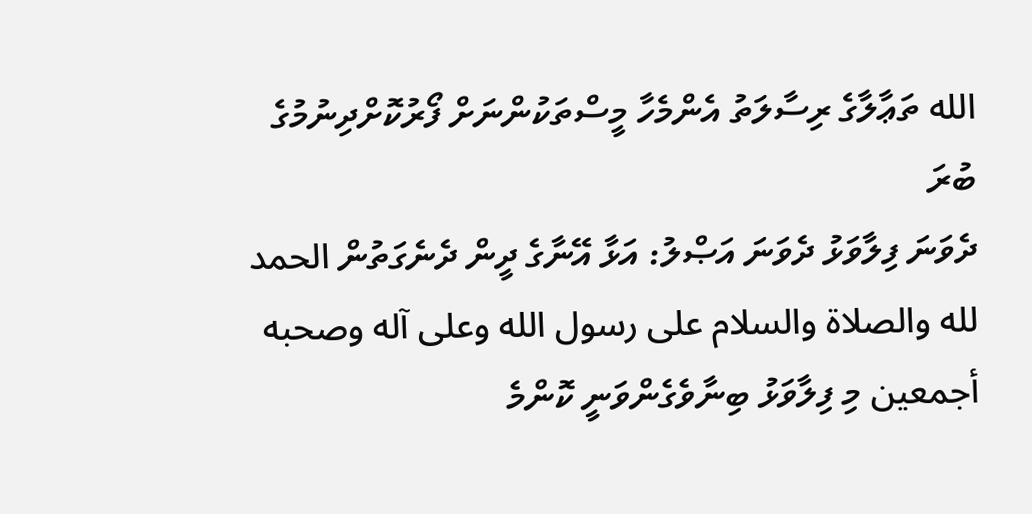الله ތަޢާލާގެ ރިސާލަތު އެންމެހާ މީސްތަކުންނަށް ފޯރުކޮށްދިނުމުގެ ބުރަ
ދެވަނަ ފިލާވަޅު ދެވަނަ އަޞްލު: އަޅާ އޭނާގެ ދީން ދެނެގަތުން الحمد لله والصلاة والسلام على رسول الله وعلى آله وصحبه أجمعين މި ފިލާވަޅު ބިނާވެގެންވަނީ ކޮންމެ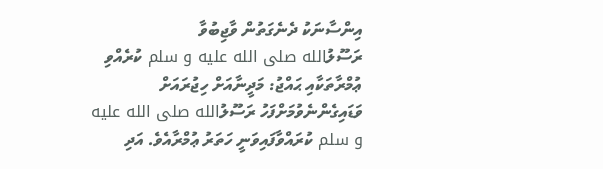އިންސާނަކު ދެނެގަތުން ވާޖިބުވާ
ރަސޫލުالله صلى الله عليه و سلم ކުރެއްވި ޢުމްރާތަކާއި ޙައްޖު: މަދީނާއަށް ހިޖުރައަށް ވަޑައިގެންނެވުމަށްފަހު ރަސޫލުالله صلى الله عليه و سلم ކުރައްވާފައިވަނީ ހަތަރު ޢުމްރާއެވެ. އަދި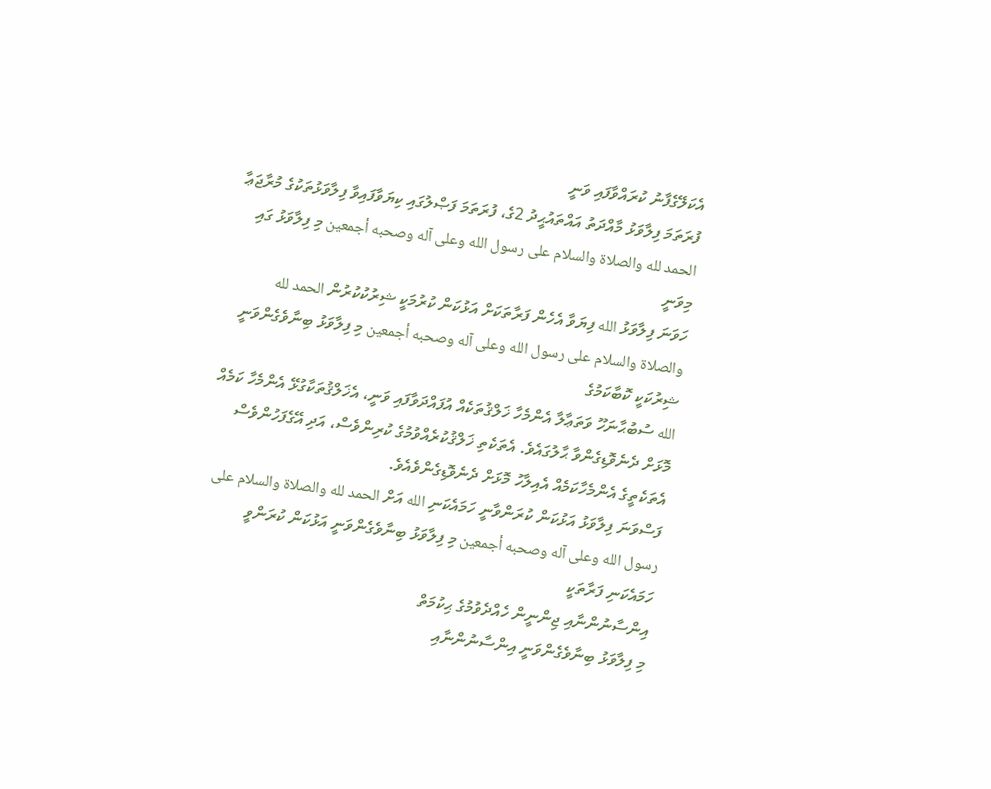އެކަލޭގެފާނު ކުރައްވާފައި ވަނީ
ފުރަތަމަ ފިލާވަޅު މާއްދަތު އައްތައުޙީދު 2ގެ، ފުރަތަމަ ފަޞްލުގައި ކިޔަވާފައިވާ ފިލާވަޅުތަކުގެ މުރާޖަޢާ الحمد لله والصلاة والسلام على رسول الله وعلى آله وصحبه أجمعين މި ފިލާވަޅު ގައި މިވަނީ
ހަވަނަ ފިލާވަޅު الله ފިޔަވާ އެހެން ފަރާތަކަށް އަޅުކަން ކުރުމަކީ ޝިރުކުކުރުން الحمد لله والصلاة والسلام على رسول الله وعلى آله وصحبه أجمعين މި ފިލާވަޅު ބިނާވެގެންވަނީ ޝިރުކަކީ ކޮބާކަމުގެ
الله ސުބުޙާނަހޫ ވަތަޢާލާ އެންމެހާ ޚަލްޤުތަކެއް އުފައްދަވާފައި ވަނީ، އެޚަލްޤުތަކާގުޅޭ އެންމެހާ ކަމެއް މޮޅަށް ދެނެވޮޑިގެންވާ ޙާލުގައެވެ. އެތަކެތި ޚަލްޤުކުރެއްވުމުގެ ކުރިންވެސް، އަދި އޭގެފަހުންވެސް އެތަކެތީގެ އެންމެހާކަމެއް އެއިލާހު މޮޅަށް ދެނެވޮޑިގެންވެއެވެ.
ފަސްވަނަ ފިލާވަޅު އަޅުކަން ކުރަންވާނީ ހަމައެކަނި الله އަށް الحمد لله والصلاة والسلام على رسول الله وعلى آله وصحبه أجمعين މި ފިލާވަޅު ބިނާވެގެންވަނީ އަޅުކަން ކުރަންވީ ހަމައެކަނި ފަރާތަކީ
އިންސާނުންނާއި ޖިންނީން ހެއްދެވުމުގެ ޙިކުމަތް
މި ފިލާވަޅު ބިނާވެގެންވަނީ އިންސާނުންނާއި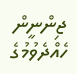ޖިންނީން ހެއްދެވުމުގެ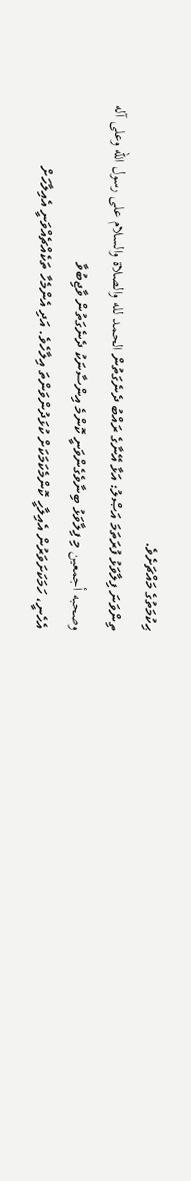ޙިކުމަތުގެ މައްޗަށެވެ.
ތިންވަނަ ފިލާވަޅު ފުރަތަމަ އަޞްލު: އަޅާ އޭނާގެ ރައްބު ދެނެގަތުން الحمد لله والصلاة والسلام على رسول الله وعلى آله وصحبه أجمعين މި ފިލާވަޅު ބިނާވެގެންވަނީ ކޮންމެ އިންސާނަކު ދެނެގަތުން ވާޖިބުވާ
އެހެނީ، ހަމަކަށަވަރުން އެއިލާހީ ކޮންމެކަމަކަށް ކުޅަދުންވަންތަ އިލާހެވެ. އަދި އެންމެހާ ތަކެއްޗެއްވަނީ އެއިލާހަށް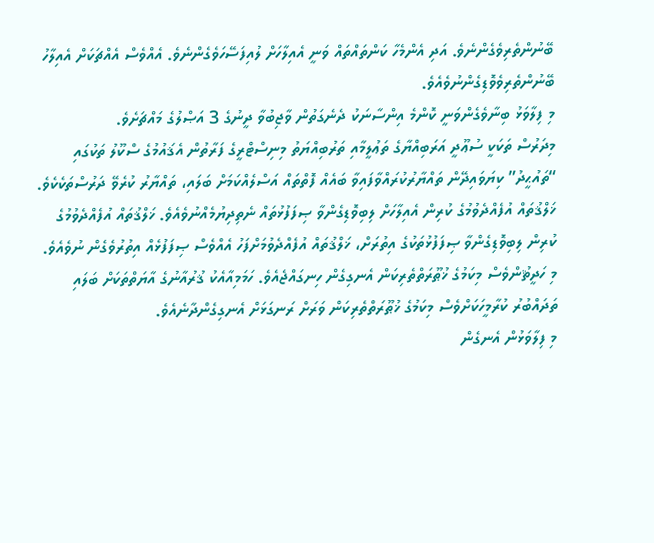ބޭނުންތެރިވެގެންނެވެ. އަދި އެންމެހާ ކަންތައްތައް ވަނީ އެއިލާހަށް ލުއިފަސޭހަވެގެންނެވެ. އެއްވެސް އެއްޗަކަށް އެއިލާހު ބޭނުންތެރިވެވޮޑިގެންނުވެއެވެ.
މި ފިލާވަޅު ބިނާވެގެންވަނީ ކޮންމެ އިންސާނަކު ދެނެގަތުން ވާޖިބުވާ ދީނުގެ 3 އަޞްލުގެ މައްޗަށެވެ.
މިދަރުސް ތަކަކީ ސުޢޫދީ އަރަބިއްޔާގެ ތަޢުލީމާއި ތަރުބިއްޔަތު މިނިސްޓްރީގެ ފަރާތުން އެޤައުމުގެ ސްކޫލު ތަކުގައި “ތައުޙީދު” ކިޔަވައިދޭން ތައްޔާރުކުރައްވާފައިވާ ބައެއް ފޮތްތައް އަސްލެއްކަމަށް ބަލައި، ތައްޔާރު ކުރެވޭ ދަރުސްތަކެކެވެ.
ޚަލްޤުތައް އުފެއްދެވުމުގެ ކުރިން އެއިލާހަށް ލިބިވޮޑިގެންވާ ޞިފަފުޅުތައް ނެތިދިޔުމެއްނުވެއެވެ. ޚަލްޤުތައް އުފެއްދެވުމުގެ ކުރިން ލިބިވޮޑިގެންވާ ޞިފަފުޅުތަކުގެ އިތުރަށް، ޚަލްޤުތައް އުފެއްދެވުމަށްފަހު އެއްވެސް ޞިފަފުޅެއް އިތުރުވެގެން ނުވެއެވެ.
މި ހަދީޘުންވެސް މިކަމުގެ ޚުޠޫރަތްތެރިކަން އެނގިގެން ހިނގައްޖެއެވެ. ހަމަމިއާއެކު ޤުރުއާނުގެ އާޔަތްތަކަށް ބަލައި ތަދައްބުރު ކުރާމީހަކަށްވެސް މިކަމުގެ ޚުޠޫރަތްތެރިކަން ވަރަށް ރަނގަޅަށް އެނގިގެންދާނެއެވެ.
މި ފިލާވަޅުން އެނގެން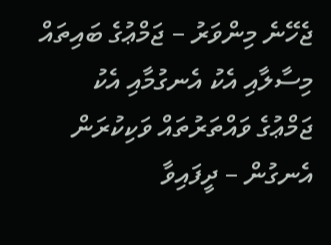ޖެހޭނެ މިންވަރު – ޖަމްޢުގެ ބައިތައް މިސާލާއި އެކު އެނގުމާއި އެކު ޖަމްޢުގެ ވައްތަރުތައް ވަކިކުރަން އެނގުން – ދީފައިވާ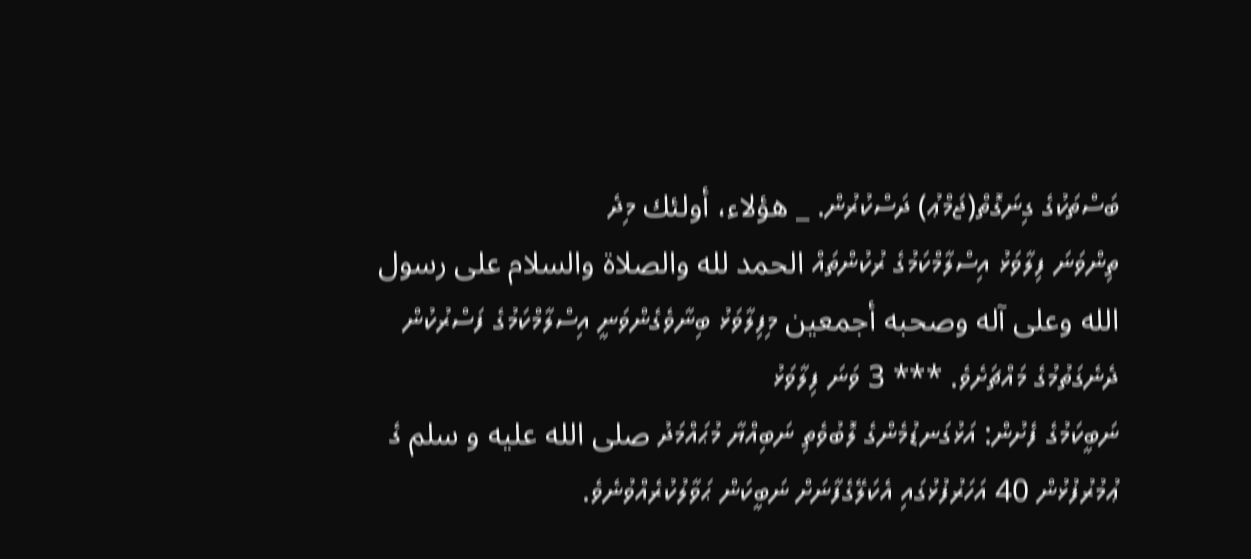ބަސްތަކުގެ ގިނަގޮތް(ޖަމްޢު) ދަސްކުރުން. _ هؤلاء، أولئك މިދެ
ތިންވަނަ ފިލާވަޅު އިސްލާމްކަމުގެ ރުކުންތައް الحمد لله والصلاة والسلام على رسول الله وعلى آله وصحبه أجمعين މިފިލާވަޅު ބިނާވެގެންވަނީ އިސްލާމްކަމުގެ ފަސްރުކުން ދެނެގަތުމުގެ މައްޗަށެވެ. *** 3 ވަނަ ފިލާވަޅު
ނަބީކަމުގެ ފެށުން: އަޅުގަނޑުމެންގެ ލޮބުވެތި ނަބިއްޔާ މުޙައްމަދު صلى الله عليه و سلم ގެ ޢުމުރުފުޅުން 40 އަހަރުފުޅުގައި އެކަލޭގެފާނަށް ނަބީކަން ޙަވާލުކުރެއްވުނެވެ.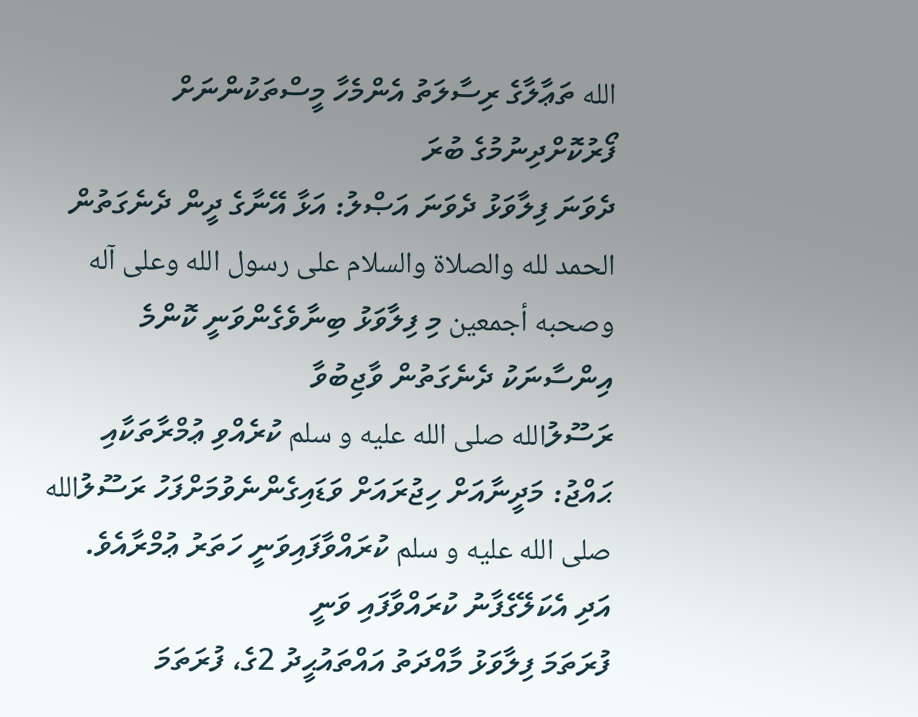الله ތަޢާލާގެ ރިސާލަތު އެންމެހާ މީސްތަކުންނަށް ފޯރުކޮށްދިނުމުގެ ބުރަ
ދެވަނަ ފިލާވަޅު ދެވަނަ އަޞްލު: އަޅާ އޭނާގެ ދީން ދެނެގަތުން الحمد لله والصلاة والسلام على رسول الله وعلى آله وصحبه أجمعين މި ފިލާވަޅު ބިނާވެގެންވަނީ ކޮންމެ އިންސާނަކު ދެނެގަތުން ވާޖިބުވާ
ރަސޫލުالله صلى الله عليه و سلم ކުރެއްވި ޢުމްރާތަކާއި ޙައްޖު: މަދީނާއަށް ހިޖުރައަށް ވަޑައިގެންނެވުމަށްފަހު ރަސޫލުالله صلى الله عليه و سلم ކުރައްވާފައިވަނީ ހަތަރު ޢުމްރާއެވެ. އަދި އެކަލޭގެފާނު ކުރައްވާފައި ވަނީ
ފުރަތަމަ ފިލާވަޅު މާއްދަތު އައްތައުޙީދު 2ގެ، ފުރަތަމަ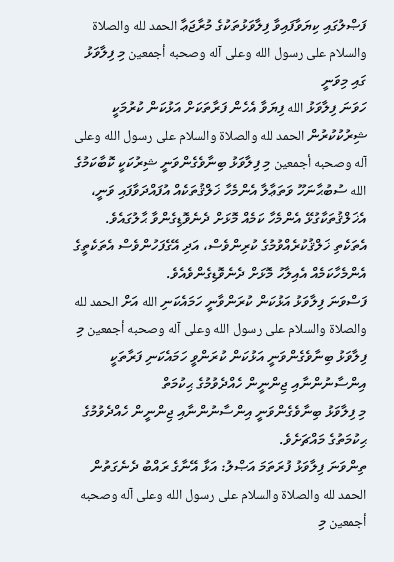ފަޞްލުގައި ކިޔަވާފައިވާ ފިލާވަޅުތަކުގެ މުރާޖަޢާ الحمد لله والصلاة والسلام على رسول الله وعلى آله وصحبه أجمعين މި ފިލާވަޅު ގައި މިވަނީ
ހަވަނަ ފިލާވަޅު الله ފިޔަވާ އެހެން ފަރާތަކަށް އަޅުކަން ކުރުމަކީ ޝިރުކުކުރުން الحمد لله والصلاة والسلام على رسول الله وعلى آله وصحبه أجمعين މި ފިލާވަޅު ބިނާވެގެންވަނީ ޝިރުކަކީ ކޮބާކަމުގެ
الله ސުބުޙާނަހޫ ވަތަޢާލާ އެންމެހާ ޚަލްޤުތަކެއް އުފައްދަވާފައި ވަނީ، އެޚަލްޤުތަކާގުޅޭ އެންމެހާ ކަމެއް މޮޅަށް ދެނެވޮޑިގެންވާ ޙާލުގައެވެ. އެތަކެތި ޚަލްޤުކުރެއްވުމުގެ ކުރިންވެސް، އަދި އޭގެފަހުންވެސް އެތަކެތީގެ އެންމެހާކަމެއް އެއިލާހު މޮޅަށް ދެނެވޮޑިގެންވެއެވެ.
ފަސްވަނަ ފިލާވަޅު އަޅުކަން ކުރަންވާނީ ހަމައެކަނި الله އަށް الحمد لله والصلاة والسلام على رسول الله وعلى آله وصحبه أجمعين މި ފިލާވަޅު ބިނާވެގެންވަނީ އަޅުކަން ކުރަންވީ ހަމައެކަނި ފަރާތަކީ
އިންސާނުންނާއި ޖިންނީން ހެއްދެވުމުގެ ޙިކުމަތް
މި ފިލާވަޅު ބިނާވެގެންވަނީ އިންސާނުންނާއި ޖިންނީން ހެއްދެވުމުގެ ޙިކުމަތުގެ މައްޗަށެވެ.
ތިންވަނަ ފިލާވަޅު ފުރަތަމަ އަޞްލު: އަޅާ އޭނާގެ ރައްބު ދެނެގަތުން الحمد لله والصلاة والسلام على رسول الله وعلى آله وصحبه أجمعين މި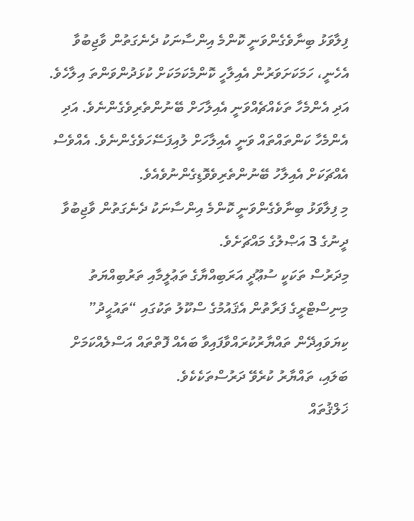ފިލާވަޅު ބިނާވެގެންވަނީ ކޮންމެ އިންސާނަކު ދެނެގަތުން ވާޖިބުވާ
އެހެނީ، ހަމަކަށަވަރުން އެއިލާހީ ކޮންމެކަމަކަށް ކުޅަދުންވަންތަ އިލާހެވެ. އަދި އެންމެހާ ތަކެއްޗެއްވަނީ އެއިލާހަށް ބޭނުންތެރިވެގެންނެވެ. އަދި އެންމެހާ ކަންތައްތައް ވަނީ އެއިލާހަށް ލުއިފަސޭހަވެގެންނެވެ. އެއްވެސް އެއްޗަކަށް އެއިލާހު ބޭނުންތެރިވެވޮޑިގެންނުވެއެވެ.
މި ފިލާވަޅު ބިނާވެގެންވަނީ ކޮންމެ އިންސާނަކު ދެނެގަތުން ވާޖިބުވާ ދީނުގެ 3 އަޞްލުގެ މައްޗަށެވެ.
މިދަރުސް ތަކަކީ ސުޢޫދީ އަރަބިއްޔާގެ ތަޢުލީމާއި ތަރުބިއްޔަތު މިނިސްޓްރީގެ ފަރާތުން އެޤައުމުގެ ސްކޫލު ތަކުގައި “ތައުޙީދު” ކިޔަވައިދޭން ތައްޔާރުކުރައްވާފައިވާ ބައެއް ފޮތްތައް އަސްލެއްކަމަށް ބަލައި، ތައްޔާރު ކުރެވޭ ދަރުސްތަކެކެވެ.
ޚަލްޤުތައް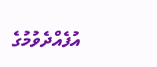އުފެއްދެވުމުގެ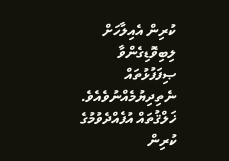ކުރިން އެއިލާހަށް ލިބިވޮޑިގެންވާ ޞިފަފުޅުތައް ނެތިދިޔުމެއްނުވެއެވެ. ޚަލްޤުތައް އުފެއްދެވުމުގެ ކުރިން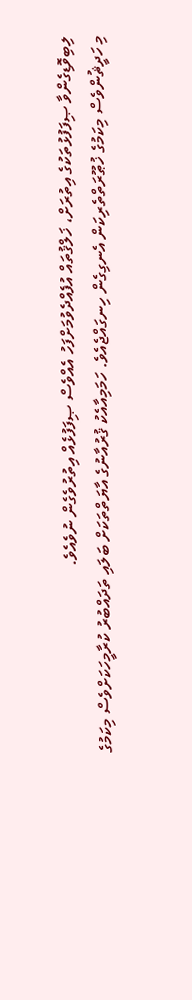ލިބިވޮޑިގެންވާ ޞިފަފުޅުތަކުގެ އިތުރަށް، ޚަލްޤުތައް އުފެއްދެވުމަށްފަހު އެއްވެސް ޞިފަފުޅެއް އިތުރުވެގެން ނުވެއެވެ.
މި ހަދީޘުންވެސް މިކަމުގެ ޚުޠޫރަތްތެރިކަން އެނގިގެން ހިނގައްޖެއެވެ. ހަމަމިއާއެކު ޤުރުއާނުގެ އާޔަތްތަކަށް ބަލައި ތަދައްބުރު ކުރާމީހަކަށްވެސް މިކަމުގެ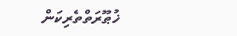ޚުޠޫރަތްތެރިކަން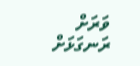ވަރަށް ރަނގަޅަށް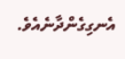އެނގިގެންދާނެއެވެ.